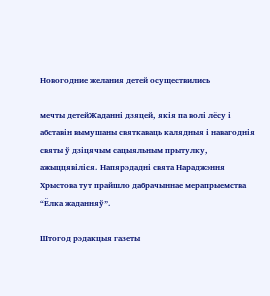Новогодние желания детей осуществились

мечты детейЖаданні дзяцей, якія па волі лёсу і абставін вымушаны святкаваць калядныя і навагоднія святы ў дзіцячым сацыяльным прытулку, ажыццявіліся. Напярэдадні свята Нараджэння Хрыстова тут прайшло дабрачыннае мерапрыемства “Ёлка жаданняў”.

Штогод рэдакцыя газеты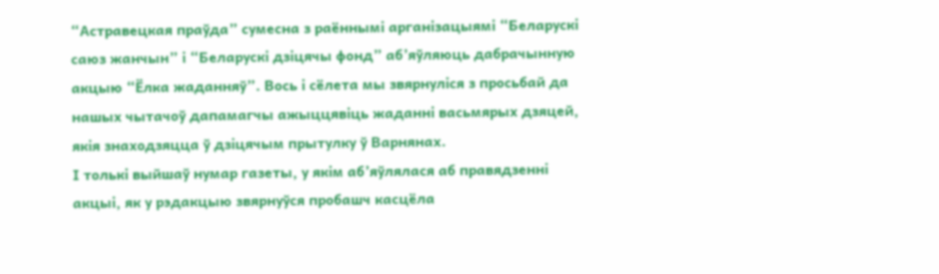“Астравецкая праўда” сумесна з раённымі арганізацыямі “Беларускі саюз жанчын” і “Беларускі дзіцячы фонд” аб’яўляюць дабрачынную акцыю “Ёлка жаданняў”. Вось і сёлета мы звярнуліся з просьбай да нашых чытачоў дапамагчы ажыццявіць жаданні васьмярых дзяцей, якія знаходзяцца ў дзіцячым прытулку ў Варнянах.
І толькі выйшаў нумар газеты, у якім аб’яўлялася аб правядзенні акцыі, як у рэдакцыю звярнуўся пробашч касцёла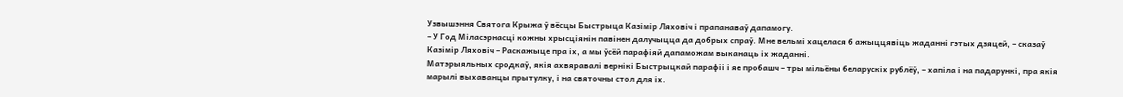Узвышэння Святога Крыжа ў вёсцы Быстрыца Казімір Ляховіч і прапанаваў дапамогу.
– У Год Міласэрнасці кожны хрысціянін павінен далучыцца да добрых спраў. Мне вельмі хацелася б ажыццявіць жаданні гэтых дзяцей, – сказаў Казімір Ляховіч – Раскажыце пра іх, а мы ўсёй парафіяй дапаможам выканаць іх жаданні.
Матэрыяльных сродкаў, якія ахвяравалі вернікі Быстрыцкай парафіі і яе пробашч – тры мільёны беларускіх рублёў, – хапіла і на падарункі, пра якія марылі выхаванцы прытулку, і на святочны стол для іх.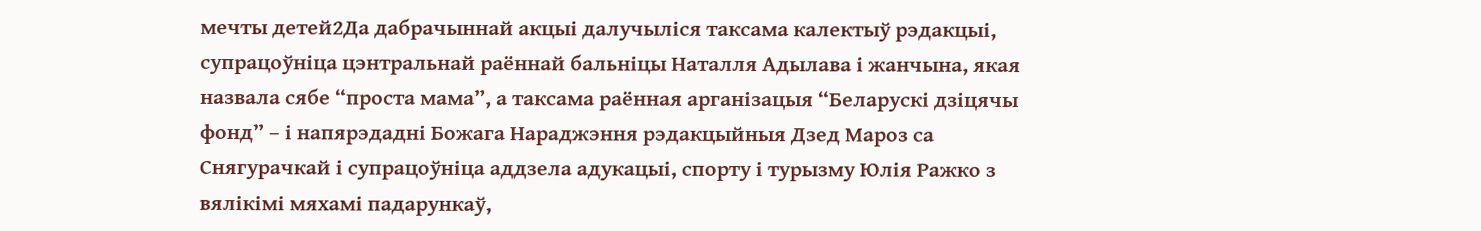мечты детей2Да дабрачыннай акцыі далучыліся таксама калектыў рэдакцыі, супрацоўніца цэнтральнай раённай бальніцы Наталля Адылава і жанчына, якая назвала сябе “проста мама”, а таксама раённая арганізацыя “Беларускі дзіцячы фонд” – і напярэдадні Божага Нараджэння рэдакцыйныя Дзед Мароз са Снягурачкай і супрацоўніца аддзела адукацыі, спорту і турызму Юлія Ражко з вялікімі мяхамі падарункаў,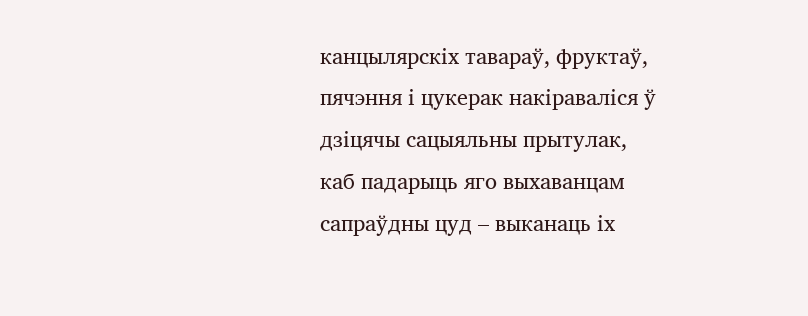канцылярскіх тавараў, фруктаў, пячэння і цукерак накіраваліся ў дзіцячы сацыяльны прытулак, каб падарыць яго выхаванцам сапраўдны цуд – выканаць іх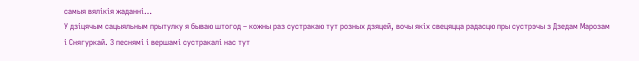самыя вялікія жаданні…
У дзіцячым сацыяльным прытулку я бываю штогод – кожны раз сустракаю тут розных дзяцей, вочы якіх свецяцца радасцю пры сустрэчы з Дзедам Марозам і Снягуркай. З песнямі і вершамі сустракалі нас тут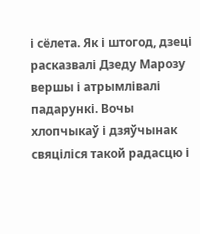і сёлета. Як і штогод, дзеці расказвалі Дзеду Марозу вершы і атрымлівалі падарункі. Вочы хлопчыкаў і дзяўчынак свяціліся такой радасцю і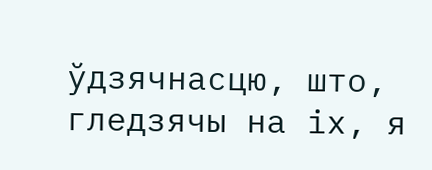ўдзячнасцю, што, гледзячы на іх, я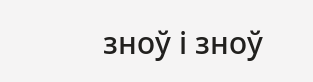зноў і зноў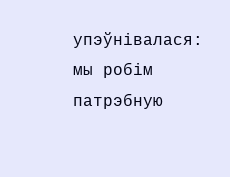упэўнівалася: мы робім патрэбную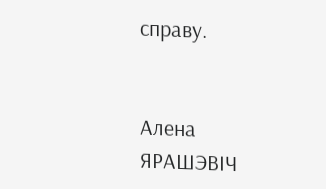справу.


Алена ЯРАШЭВІЧ